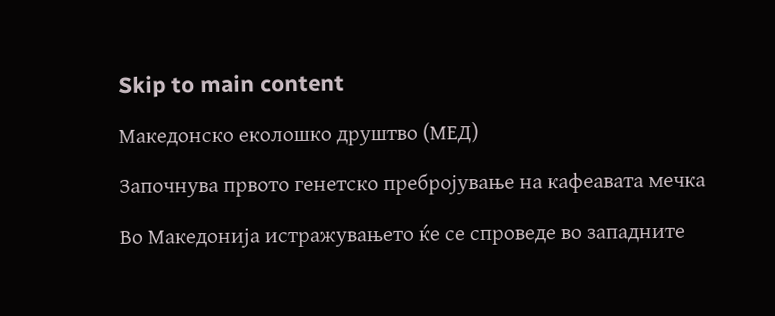Skip to main content

Македонско еколошко друштво (МЕД)

Започнува првото генетско пребројување на кафеавата мечка

Во Македонија истражувањето ќе се спроведе во западните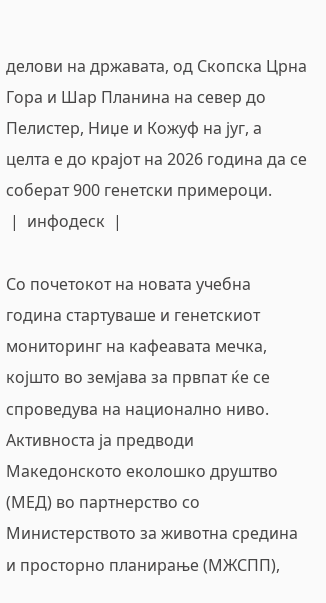делови на државата, од Скопска Црна Гора и Шар Планина на север до Пелистер, Ниџе и Кожуф на југ, а целта е до крајот на 2026 година да се соберат 900 генетски примероци.
 |  инфодеск  |

Со почетокот на новата учебна година стартуваше и генетскиот мониторинг на кафеавата мечка, којшто во земјава за првпат ќе се спроведува на национално ниво. Активноста ја предводи Македонското еколошко друштво (МЕД) во партнерство со Министерството за животна средина и просторно планирање (МЖСПП),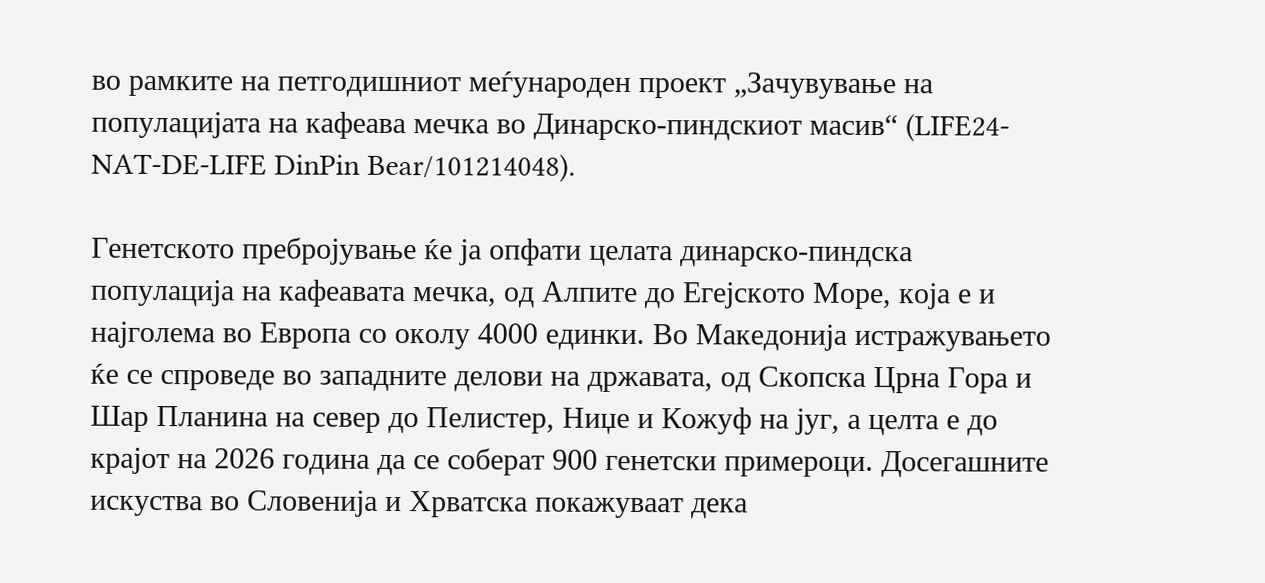во рамките на петгодишниот меѓународен проект „Зачувување на популацијата на кафеава мечка во Динарско-пиндскиот масив“ (LIFE24-NAT-DE-LIFE DinPin Bear/101214048).

Генетското пребројување ќе ја опфати целата динарско-пиндска популација на кафеавата мечка, од Алпите до Егејското Море, која е и најголема во Европа со околу 4000 единки. Во Македонија истражувањето ќе се спроведе во западните делови на државата, од Скопска Црна Гора и Шар Планина на север до Пелистер, Ниџе и Кожуф на југ, а целта е до крајот на 2026 година да се соберат 900 генетски примероци. Досегашните искуства во Словенија и Хрватска покажуваат дека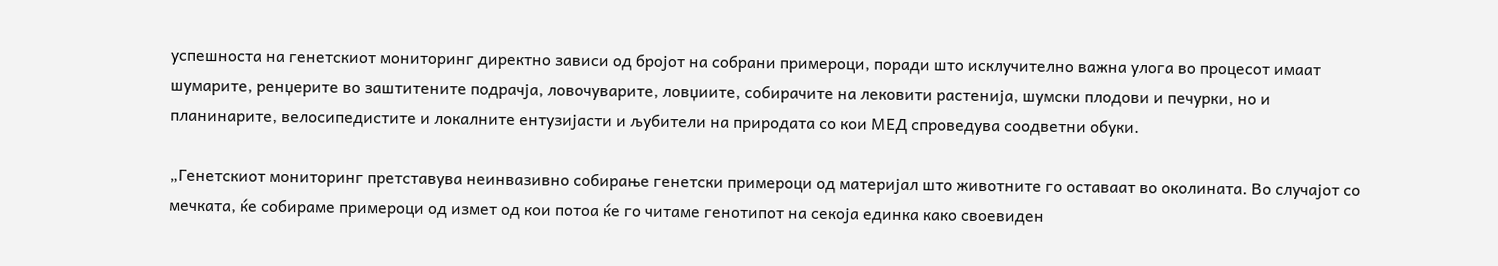успешноста на генетскиот мониторинг директно зависи од бројот на собрани примероци, поради што исклучително важна улога во процесот имаат шумарите, ренџерите во заштитените подрачја, ловочуварите, ловџиите, собирачите на лековити растенија, шумски плодови и печурки, но и планинарите, велосипедистите и локалните ентузијасти и љубители на природата со кои МЕД спроведува соодветни обуки.

„Генетскиот мониторинг претставува неинвазивно собирање генетски примероци од материјал што животните го оставаат во околината. Во случајот со мечката, ќе собираме примероци од измет од кои потоа ќе го читаме генотипот на секоја единка како своевиден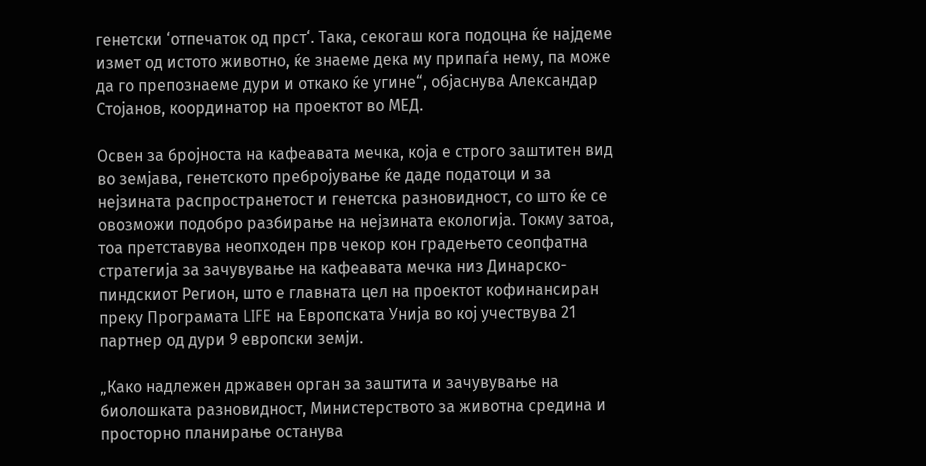генетски ‘отпечаток од прст‘. Така, секогаш кога подоцна ќе најдеме измет од истото животно, ќе знаеме дека му припаѓа нему, па може да го препознаеме дури и откако ќе угине“, објаснува Александар Стојанов, координатор на проектот во МЕД.

Освен за бројноста на кафеавата мечка, која е строго заштитен вид во земјава, генетското пребројување ќе даде податоци и за нејзината распространетост и генетска разновидност, со што ќе се овозможи подобро разбирање на нејзината екологија. Токму затоа, тоа претставува неопходен прв чекор кон градењето сеопфатна стратегија за зачувување на кафеавата мечка низ Динарско-пиндскиот Регион, што е главната цел на проектот кофинансиран преку Програмата LIFE на Европската Унија во кој учествува 21 партнер од дури 9 европски земји.

„Како надлежен државен орган за заштита и зачувување на биолошката разновидност, Министерството за животна средина и просторно планирање останува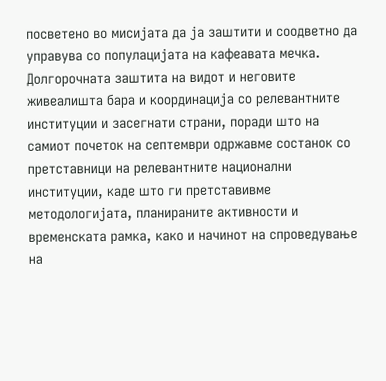посветено во мисијата да ја заштити и соодветно да управува со популацијата на кафеавата мечка. Долгорочната заштита на видот и неговите живеалишта бара и координација со релевантните институции и засегнати страни, поради што на самиот почеток на септември одржавме состанок со претставници на релевантните национални институции, каде што ги претставивме методологијата, планираните активности и временската рамка, како и начинот на спроведување на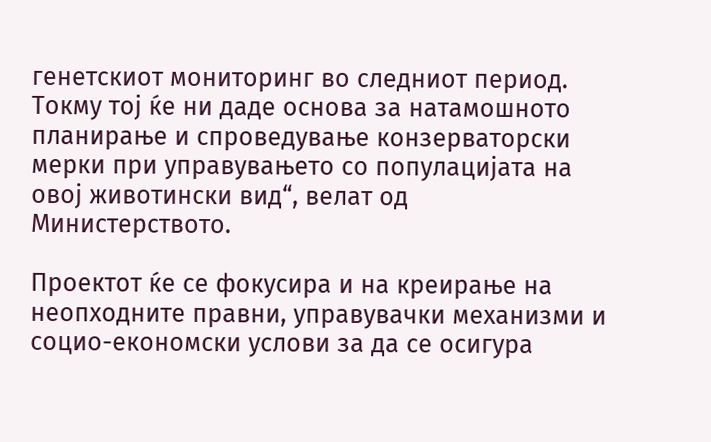генетскиот мониторинг во следниот период. Токму тој ќе ни даде основа за натамошното планирање и спроведување конзерваторски мерки при управувањето со популацијата на овој животински вид“, велат од Министерството.

Проектот ќе се фокусира и на креирање на неопходните правни, управувачки механизми и социо-економски услови за да се осигура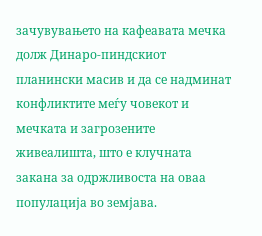зачувувањето на кафеавата мечка долж Динаро-пиндскиот планински масив и да се надминат конфликтите меѓу човекот и мечката и загрозените живеалишта, што е клучната закана за одржливоста на оваа популација во земјава.